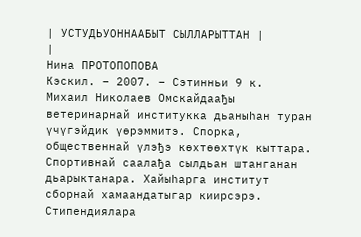| УСТУДЬУОННААБЫТ СЫЛЛАРЫТТАН |
|
Нина ПРОТОПОПОВА
Кэскил. – 2007. – Сэтинньи 9 к.
Михаил Николаев Омскайдаађы ветеринарнай институкка дьаныһан туран үчүгэйдик үөрэммитэ. Спорка, общественнай үлэђэ көхтөөхтүк кыттара. Спортивнай саалађа сылдьан штанганан дьарыктанара. Хайыһарга институт сборнай хамаандатыгар киирсэрэ. Стипендиялара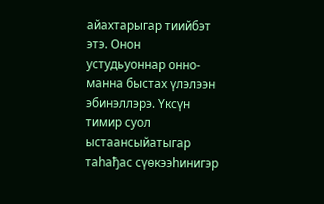айахтарыгар тиийбэт этэ. Онон устудьуоннар онно-манна быстах үлэлээн эбинэллэрэ. Үксүн тимир суол ыстаансыйатыгар таһађас сүөкээһинигэр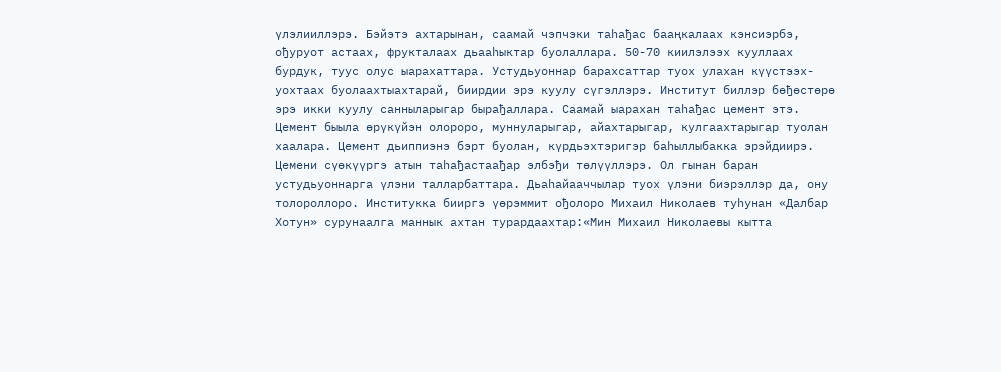үлэлииллэрэ. Бэйэтэ ахтарынан, саамай чэпчэки таһађас бааңкалаах кэнсиэрбэ, ођуруот астаах, фрукталаах дьааһыктар буолаллара. 50-70 киилэлээх кууллаах бурдук, туус олус ыарахаттара. Устудьуоннар барахсаттар туох улахан күүстээх-уохтаах буолаахтыахтарай, биирдии эрэ куулу сүгэллэрэ. Институт биллэр бөђөстөрө эрэ икки куулу санныларыгар бырађаллара. Саамай ыарахан таһађас цемент этэ. Цемент быыла өрүкүйэн олороро, муннуларыгар, айахтарыгар, кулгаахтарыгар туолан хаалара. Цемент дьиппиэнэ бэрт буолан, күрдьэхтэригэр баһыллыбакка эрэйдиирэ. Цемени сүөкүүргэ атын таһађастаађар элбэђи төлүүллэрэ. Ол гынан баран устудьуоннарга үлэни талларбаттара. Дьаһайааччылар туох үлэни биэрэллэр да, ону толороллоро. Институкка бииргэ үөрэммит ођолоро Михаил Николаев туһунан «Далбар Хотун» сурунаалга маннык ахтан турардаахтар:«Мин Михаил Николаевы кытта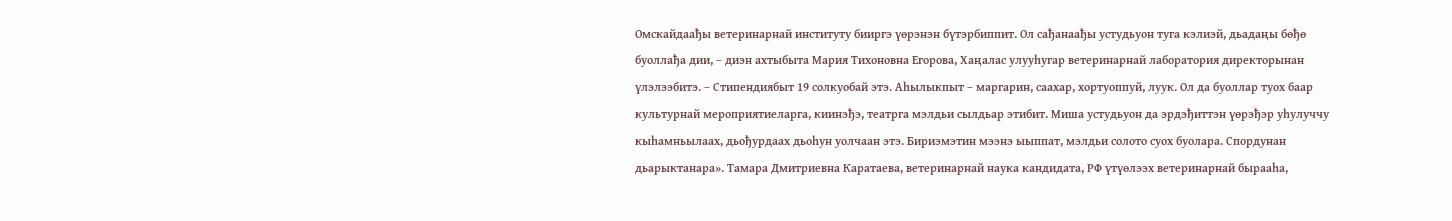Омскайдаађы ветеринарнай институту бииргэ үөрэнэн бүтэрбиппит. Ол сађанаађы устудьуон туга кэлиэй, дьадаңы бөђө буоллађа дии, – диэн ахтыбыта Мария Тихоновна Егорова, Хаңалас улууһугар ветеринарнай лаборатория директорынан үлэлээбитэ. – Стипендиябыт 19 солкуобай этэ. Аһылыкпыт – маргарин, саахар, хортуоппуй, луук. Ол да буоллар туох баар культурнай мероприятиеларга, киинэђэ, театрга мэлдьи сылдьар этибит. Миша устудьуон да эрдэђиттэн үөрэђэр уһулуччу кыһамньылаах, дьођурдаах дьоһун уолчаан этэ. Бириэмэтин мээнэ ыыппат, мэлдьи солото суох буолара. Спордунан дьарыктанара». Тамара Дмитриевна Каратаева, ветеринарнай наука кандидата, РФ үтүөлээх ветеринарнай бырааһа,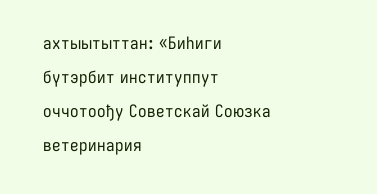ахтыытыттан: «Биһиги бүтэрбит институппут оччотоођу Советскай Союзка ветеринария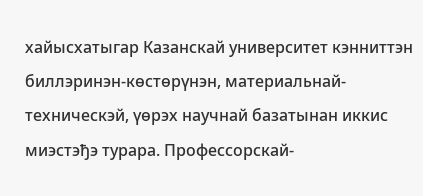хайысхатыгар Казанскай университет кэнниттэн биллэринэн-көстөрүнэн, материальнай-техническэй, үөрэх научнай базатынан иккис миэстэђэ турара. Профессорскай-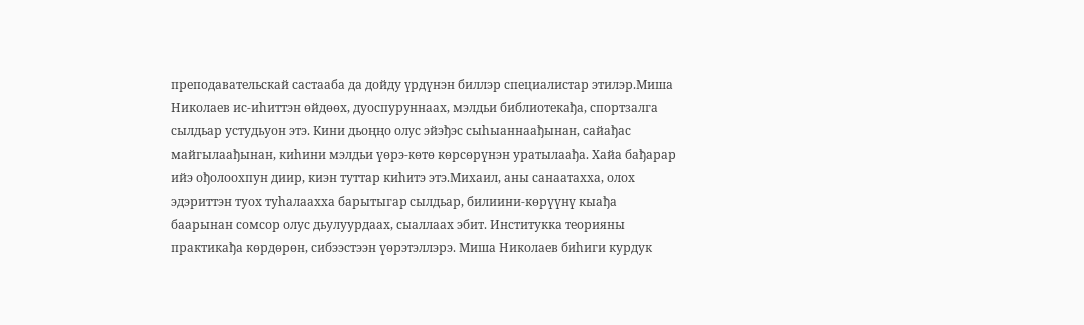преподавательскай састааба да дойду үрдүнэн биллэр специалистар этилэр.Миша Николаев ис-иһиттэн өйдөөх, дуоспуруннаах, мэлдьи библиотекађа, спортзалга сылдьар устудьуон этэ. Кини дьоңңо олус эйэђэс сыһыаннаађынан, сайађас майгылаађынан, киһини мэлдьи үөрэ-көтө көрсөрүнэн уратылаађа. Хайа бађарар ийэ ођолоохпун диир, киэн туттар киһитэ этэ.Михаил, аны санаатахха, олох эдэриттэн туох туһалаахха барытыгар сылдьар, билиини-көрүүнү кыађа баарынан сомсор олус дьулуурдаах, сыаллаах эбит. Институкка теорияны практикађа көрдөрөн, сибээстээн үөрэтэллэрэ. Миша Николаев биһиги курдук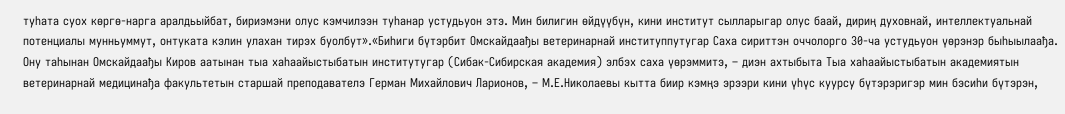туһата суох көргө-нарга аралдьыйбат, бириэмэни олус кэмчилээн туһанар устудьуон этэ. Мин билигин өйдүүбүн, кини институт сылларыгар олус баай, дириң духовнай, интеллектуальнай потенциалы мунньуммут, онтуката кэлин улахан тирэх буолбут».«Биһиги бүтэрбит Омскайдаађы ветеринарнай институппутугар Саха сириттэн оччолорго 30-ча устудьуон үөрэнэр быһыылаађа. Ону таһынан Омскайдаађы Киров аатынан тыа хаһаайыстыбатын институтугар (Сибак-Сибирская академия) элбэх саха үөрэммитэ, – диэн ахтыбыта Тыа хаһаайыстыбатын академиятын ветеринарнай медицинађа факультетын старшай преподавателэ Герман Михайлович Ларионов, – М.Е.Николаевы кытта биир кэмңэ эрээри кини үһүс куурсу бүтэрэригэр мин бэсиһи бүтэрэн,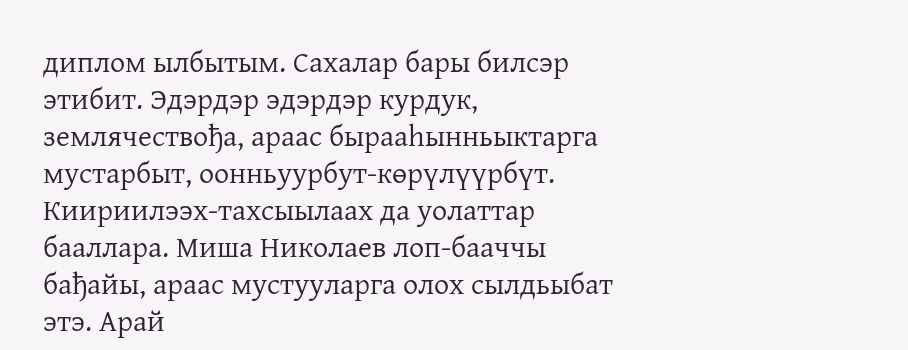диплом ылбытым. Сахалар бары билсэр этибит. Эдэрдэр эдэрдэр курдук, землячествођа, араас бырааһынньыктарга мустарбыт, оонньуурбут-көрүлүүрбүт. Киириилээх-тахсыылаах да уолаттар бааллара. Миша Николаев лоп-бааччы бађайы, араас мустууларга олох сылдьыбат этэ. Арай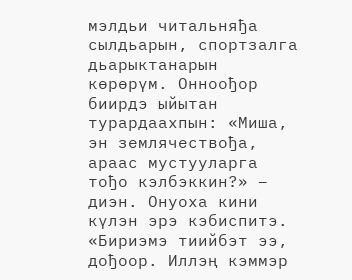мэлдьи читальняђа сылдьарын, спортзалга дьарыктанарын көрөрүм. Онноођор биирдэ ыйытан турардаахпын: «Миша, эн землячествођа, араас мустууларга тођо кэлбэккин?» – диэн. Онуоха кини күлэн эрэ кэбиспитэ. «Бириэмэ тиийбэт ээ, дођоор. Иллэң кэммэр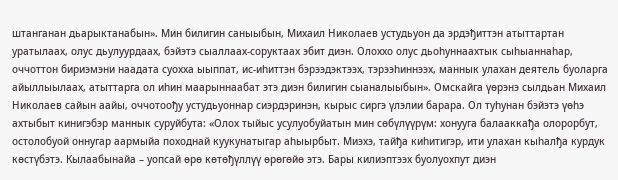штанганан дьарыктанабын». Мин билигин саныыбын, Михаил Николаев устудьуон да эрдэђиттэн атыттартан уратылаах, олус дьулуурдаах, бэйэтэ сыаллаах-соруктаах эбит диэн. Олоххо олус дьоһуннаахтык сыһыаннаһар, оччоттон бириэмэни наадата суохха ыыппат, ис-иһиттэн бэрээдэктээх, тэрээһиннээх, маннык улахан деятель буоларга айыллыылаах, атыттарга ол иһин маарыннаабат этэ диэн билигин сыаналыыбын». Омскайга үөрэнэ сылдьан Михаил Николаев сайын аайы, оччотоођу устудьуоннар сиэрдэринэн, кырыс сиргэ үлэлии барара. Ол туһунан бэйэтэ үөһэ ахтыбыт кинигэбэр маннык суруйбута: «Олох тыйыс усулуобуйатын мин сөбүлүүрүм: хонууга балааккађа олорорбут, остолобуой оннугар аармыйа походнай куукунатыгар аһыырбыт. Миэхэ, тайђа киһитигэр, ити улахан кыһалђа курдук көстүбэтэ. Кылаабынайа – уопсай өрө көтөђүллүү өрөгөйө этэ. Бары килиэптээх буолуохпут диэн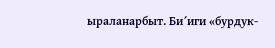ыраланарбыт. Би´иги «бурдук-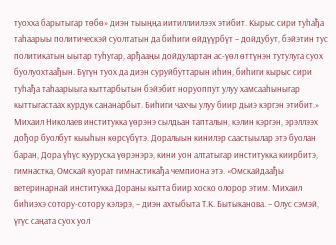туохха барытыгар төбө» диэн тыыңңа иитиллиилээх этибит. Кырыс сири туһађа таһаарыы политическэй суолтатын да биһиги өйдүүрбүт – дойдубут, бэйэтин тус политикатын ыытар туһугар, арђааңы дойдулартан ас-үөл өттүнэн тутулуга суох буолуохтаађын. Бүгүн туох да диэн суруйбуттарын иһин, биһиги кырыс сири туһађа таһаарыыга кыттарбытын бэйэбит норуоппут улуу хамсааһыныгар кыттыгастаах курдук сананарбыт. Биһиги чахчы улуу биир дьиэ кэргэн этибит.» Михаил Николаев институкка үөрэнэ сылдьан тапталын, кэлин кэргэн, эрэллээх дођор буолбут кыыһын көрсүбүтэ. Доралыын кинилэр саастыылар этэ буолан баран, Дора үһүс кууруска үөрэнэрэ, кини уон алтатыгар институкка киирбитэ, гимнастка, Омскай куорат гимнастикађа чемпиона этэ. «Омскайдаађы ветеринарнай институкка Дораны кытта биир хоско олорор этим. Михаил биһиэхэ сотору-сотору кэлэрэ, – диэн ахтыбыта Т.К. Бытыканова. – Олус сэмэй, үгүс саңата суох уол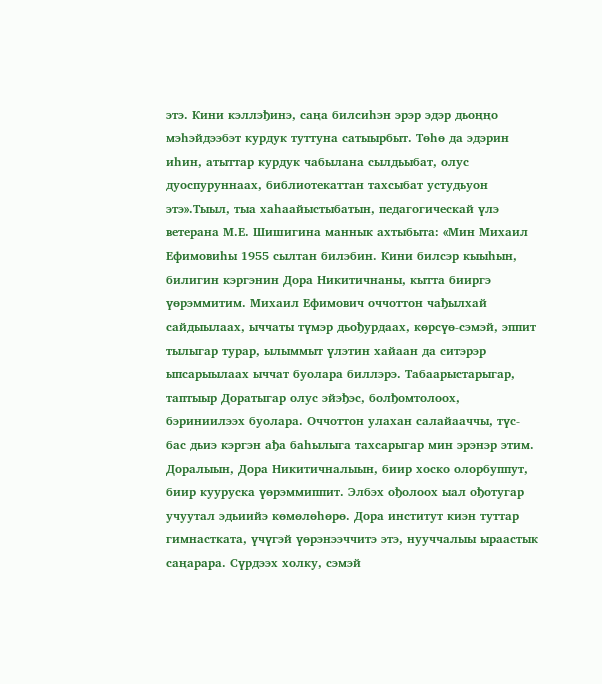этэ. Кини кэллэђинэ, саңа билсиһэн эрэр эдэр дьоңңо мэһэйдээбэт курдук туттуна сатыырбыт. Төһө да эдэрин иһин, атыттар курдук чабылана сылдьыбат, олус дуоспуруннаах, библиотекаттан тахсыбат устудьуон этэ».Тыыл, тыа хаһаайыстыбатын, педагогическай үлэ ветерана М.Е. Шишигина маннык ахтыбыта: «Мин Михаил Ефимовиһы 1955 сылтан билэбин. Кини билсэр кыыһын, билигин кэргэнин Дора Никитичнаны, кытта бииргэ үөрэммитим. Михаил Ефимович оччоттон чађылхай сайдыылаах, ыччаты түмэр дьођурдаах, көрсүө-сэмэй, эппит тылыгар турар, ылыммыт үлэтин хайаан да ситэрэр ыпсарыылаах ыччат буолара биллэрэ. Табаарыстарыгар, таптыыр Доратыгар олус эйэђэс, болђомтолоох, бэриниилээх буолара. Оччоттон улахан салайааччы, түс-бас дьиэ кэргэн ађа баһылыга тахсарыгар мин эрэнэр этим. Доралыын, Дора Никитичналыын, биир хоско олорбуппут, биир кууруска үөрэммиппит. Элбэх ођолоох ыал ођотугар учуутал эдьиийэ көмөлөһөрө. Дора институт киэн туттар гимнастката, үчүгэй үөрэнээччитэ этэ, нууччалыы ыраастык саңарара. Сүрдээх холку, сэмэй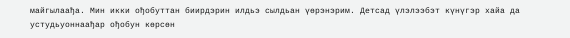майгылаађа. Мин икки ођобуттан биирдэрин илдьэ сылдьан үөрэнэрим. Детсад үлэлээбэт күнүгэр хайа да устудьуоннаађар ођобун көрсөн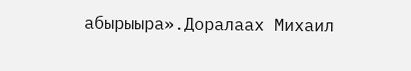абырыыра».Доралаах Михаил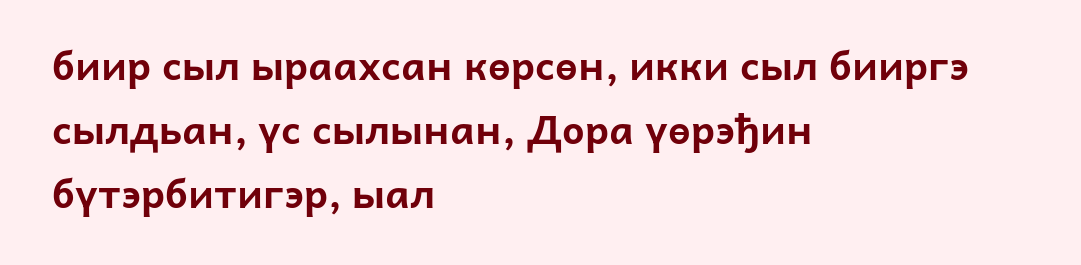биир сыл ыраахсан көрсөн, икки сыл бииргэ сылдьан, үс сылынан, Дора үөрэђин бүтэрбитигэр, ыал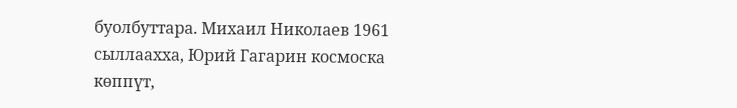буолбуттара. Михаил Николаев 1961 сыллаахха, Юрий Гагарин космоска көппүт,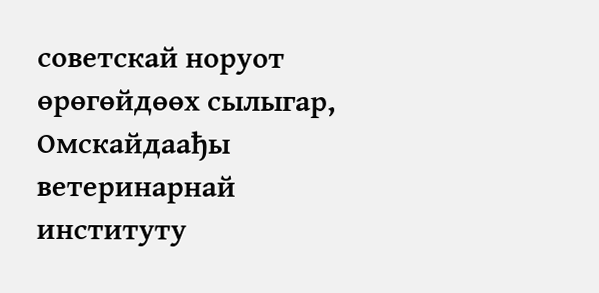советскай норуот өрөгөйдөөх сылыгар, Омскайдаађы ветеринарнай институту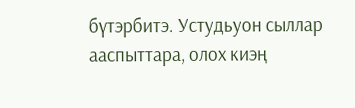бүтэрбитэ. Устудьуон сыллар ааспыттара, олох киэң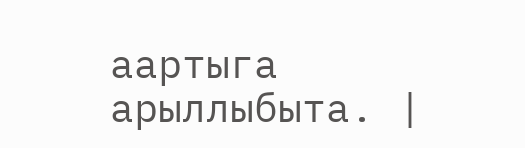аартыга арыллыбыта. |